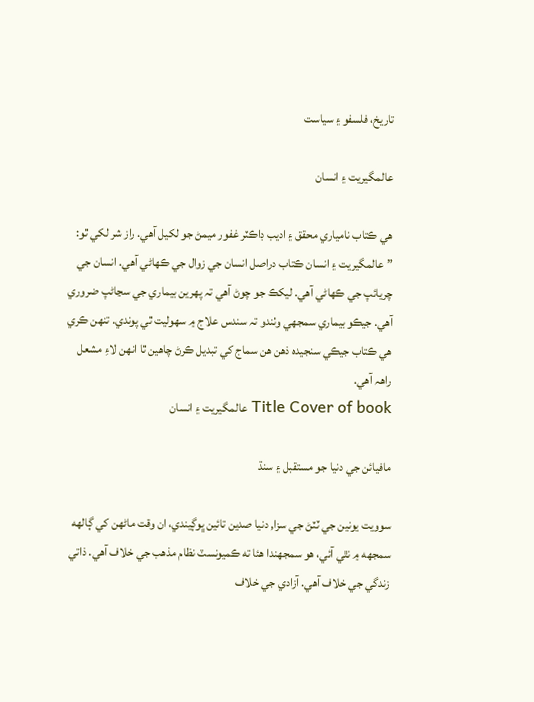تاريخ، فلسفو ۽ سياست

عالمگيريت ۽ انسان

ھي ڪتاب نامياري محقق ۽ اديب ڊاڪٽر غفور ميمڻ جو لکيل آھي. راز شر لکي ٿو:
”عالمگيريت ۽ انسان ڪتاب دراصل انسان جي زوال جي ڪھاڻي آهي. انسان جي چريائپ جي ڪھاڻي آهي. ليکڪ جو چوڻ آهي تہ پھرين بيماري جي سڃاڻپ ضروري آهي. جيڪو بيماري سمجهي وٺندو تہ سندس علاج ۾ سھوليت ٿي پوندي. تنھن ڪري هي ڪتاب جيڪي سنجيدہ ذهن هن سماج کي تبديل ڪرڻ چاهين ٿا انهن لاءِ مشعل راهہ آهي.
Title Cover of book عالمگيريت ۽ انسان

مافيائن جي دنيا جو مستقبل ۽ سنڌ

سوويت يونين جي ٽٽڻ جي سزا, دنيا صدين تائين ڀوڳيندي، ان وقت ماڻهن کي ڳالهه سمجهه ۾ نٿي آئي، هو سمجهندا هئا ته ڪميونسٽ نظام مذهب جي خلاف آهي. ذاتي زندگي جي خلاف آهي. آزادي جي خلاف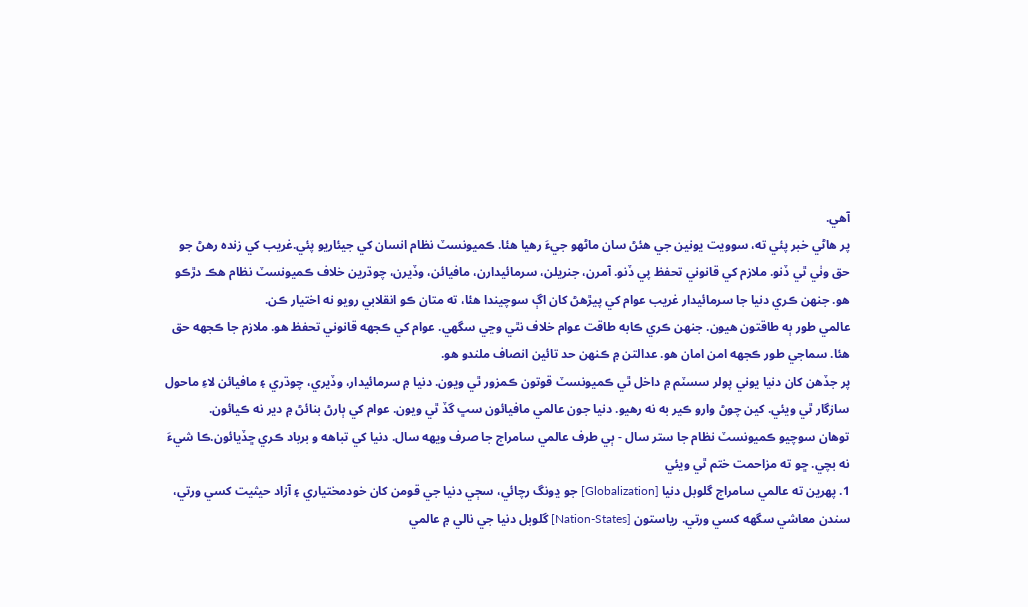آهي.
پر هاڻي خبر پئي ته، سوويت يونين جي هئڻ سان ماڻهو جيءَ رهيا هئا. ڪميونسٽ نظام انسان کي جيئاريو پئي.غريب کي زنده رهڻ جو حق وٺي ٿي ڏنو. ملازم کي قانوني تحفظ پي ڏنو. آمرن، جنريلن، سرمائيدارن، مافيائن، وڏيرن، چوڌرين خلاف ڪميونسٽ نظام هڪ دڙڪو هو. جنهن ڪري دنيا جا سرمائيدار غريب عوام کي پيڙهڻ کان اڳ سوچيندا هئا، ته متان ڪو انقلابي رويو نه اختيار ڪن.
عالمي طور ٻه طاقتون هيون. جنهن ڪري ڪابه طاقت عوام خلاف نٿي وڃي سگهي. عوام کي ڪجهه قانوني تحفظ هو. ملازم جا ڪجهه حق هئا. سماجي طور ڪجهه امن امان هو. عدالتن ۾ ڪنهن حد تائين انصاف ملندو هو.
پر جڏهن کان دنيا يوني پولر سسٽم ۾ داخل ٿي ڪميونسٽ قوتون ڪمزور ٿي ويون. دنيا ۾ سرمائيدار، وڏيري، چوڌري ۽ مافيائن لاءِ ماحول سازگار ٿي ويئي. کين چوڻ وارو ڪير به نه رهيو. دنيا جون عالمي مافيائون سڀ گڏ ٿي ويون. عوام کي ٻارڻ بنائڻ ۾ دير نه ڪيائون.
توهان سوچيو ڪميونسٽ نظام جا ستر سال - ٻي طرف عالمي سامراج جا صرف ويهه سال. دنيا کي تباهه و برباد ڪري ڇڏيائون.ڪا شيءَ نه بچي. ڇو ته مزاحمت ختم ٿي ويئي
1. پهرين ته عالمي سامراج گلوبل دنيا [Globalization] جو ڍونگ رچائي، سڄي دنيا جي قومن کان خودمختياري ۽ آزاد حيثيت کسي ورتي، سندن معاشي سگهه کسي ورتي. رياستون [Nation-States] گلوبل دنيا جي نالي ۾ عالمي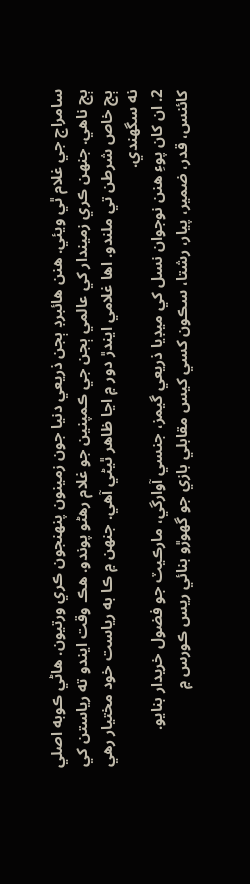سامراج جي غلام ٿي ويئي. هنن هائبرڊ ٻجن ذريعي دنيا جون زمينون پنهنجون ڪري ورتيون. هاڻي ڪوبه اصلي ٻج ناهي. جنهن ڪري زميندار کي عالمي ٻجن جي ڪمپنين جو غلام رهڻو پوندو. هڪ وقت ايندو ته رياستن کي ٻج خاص شرطن تي ملندو. اها غلامي ايندڙ دور ۾ اڃا ظاهر ٿيڻي آهي. جنهن ۾ ڪا به رياست خود مختيار رهي نه سگهندي.
2. ان کان پوءِ هنن نوجوان نسل کي ميڊيا ذريعي گيمز، جنسي آوارگي، مارڪيٽ جو فضول خريدار بنايو. کائنس، قدر، ضمير، پيار، رشتا، سڪون کسي کيس مقابلي بازي جو گهوڙو بنائي ريس ڪورس ۾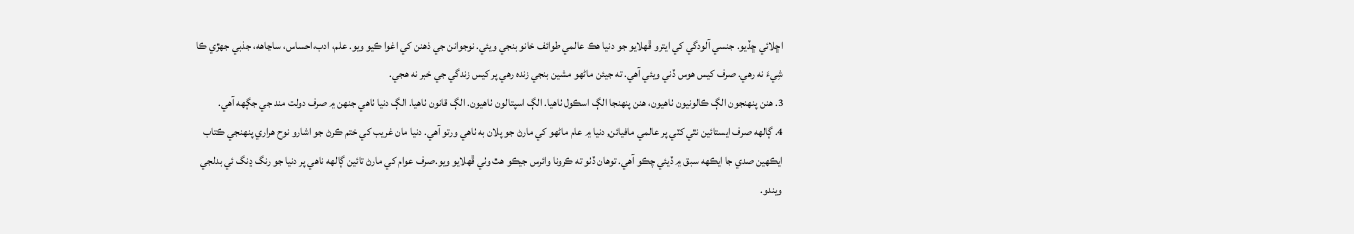اڇلائي ڇڏيو. جنسي آلودگي کي ايترو ڦهلايو جو دنيا هڪ عالمي طوائف خانو بنجي ويئي. نوجوانن جي ذهنن کي اغوا ڪيو ويو. علم، ادب،احساس، ساڃاهه، جذبي جهڙي ڪا شِيءَ نه رهي. صرف کيس هوس ڏني ويئي آهي. ته جيئن ماڻهو مشين بنجي زنده رهي پر کيس زندگي جي خبر نه هجي.
3. هنن پنهنجون الڳ ڪالونيون ٺاهيون، هنن پنهنجا الڳ اسڪول ٺاهيا. الڳ اسپتالون ٺاهيون. الڳ قانون ٺاهيا. الڳ دنيا ٺاهي جنهن ۾ صرف دولت مند جي جڳهه آهي.
4. ڳالهه صرف ايستائين نٿي کٽي پر عالمي مافيائن, دنيا ۾ عام ماڻهو کي مارڻ جو پلان به ٺاهي ورتو آهي. دنيا مان غريب کي ختم ڪرڻ جو اشارو نوح هراري پنهنجي ڪتاب ايڪهين صدي جا ايڪهه سبق ۾ ڏيئي چڪو آهي. توهان ڏٺو ته ڪرونا وائرس جيڪو هٿ وٺي ڦهلايو ويو.صرف عوام کي مارڻ تائين ڳالهه ناهي پر دنيا جو رنگ ڍنگ ئي بدلجي ويندو.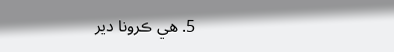5. هي ڪرونا دير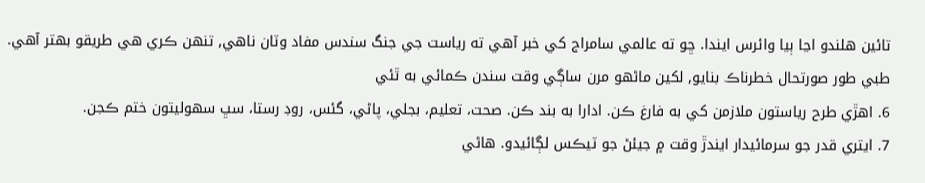تائين هلندو اڃا ٻيا وائرس ايندا. ڇو ته عالمي سامراج کي خبر آهي ته رياست جي جنگ سندس مفاد وٽان ناهي, تنهن ڪري هي طريقو بهتر آهي. طبي طور صورتحال خطرناڪ بنايو, لکين ماڻهو مرن ساڳي وقت سندن ڪمائي به ٿئي
6. اهڙي طرح رياستون ملازمن کي به فارغ ڪن. ادارا به بند ڪن. صحت، تعليم، بجلي، پاڻي، گئس، روڊ رستا، سڀ سهوليتون ختم ڪجن.
7. ايتري قدر جو سرمائيدار ايندڙ وقت ۾ جيئڻ جو ٽيڪس لڳائيدو. هاڻي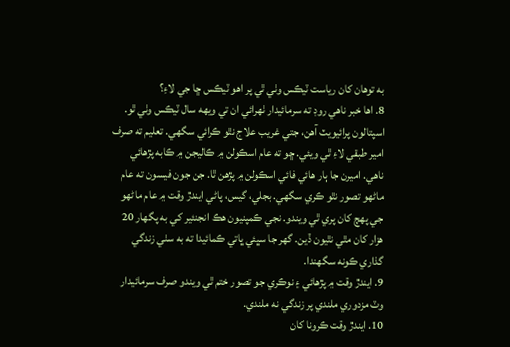به توهان کان رياست ٽيڪس وٺي ٿي پر اهو ٽيڪس ڇا جي لاءِ؟
8. اها خبر ناهي روڊ ته سرمائيدار ٺهرائي ان تي ويهه سال ٽيڪس وٺي ٿو. اسپتالون پرائيويٽ آهن، جتي غريب علاج نٿو ڪرائي سگهي. تعليم ته صرف امير طبقي لاءِ ٿي ويئي. ڇو ته عام اسڪولن ۾ ڪاليجن ۾ ڪابه پڙهائي ناهي. اميرن جا ٻار هائي فائي اسڪولن ۾ پڙهن ٿا. جن جون فيسون ته عام ماڻهو تصور نٿو ڪري سگهي. بجلي، گيس، پاڻي ايندڙ وقت ۾ عام ماڻهو جي پهچ کان پري ٿي ويندو. نجي ڪمپنيون هڪ انجنئير کي به پگهار 20 هزار کان مٿي نٿيون ڏين. گهر جا سڀئي ڀاتي ڪمائيدا ته به سٺي زندگي گذاري ڪونه سگهندا.
9. ايندڙ وقت ۾ پڙهائي ۽ نوڪري جو تصور ختم ٿي ويندو صرف سرمائيدار وٽ مزدوري ملندي پر زندگي نه ملندي.
10. ايندڙ وقت ڪرونا کان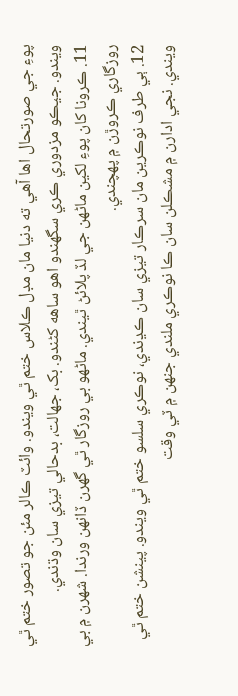پوءِ جي صورتحال اها آهي ته دنيا مان مڊل ڪلاس ختم ٿي ويندو. وائٽ ڪالر مئن جو تصور ختم ٿي ويندو. جيڪو مزدوري ڪري سگهندو اهو ساهه کڻندو. بک، جهالت، بدحالي تيزي سان وڌندي.
11. ڪرونا کان پوءِ لکين ماڻهن جي لڏ پلائڻ ٿيندي. ماڻهو بي روزگار ٿي گهرن ڏانهن ورندا. شهرن ۾ بي روزگاري ڪروڙن ۾ پهچندي.
12. ٻي طرف نوڪرين مان سرڪار تيزي سان ڪڍندي، نوڪري سلسو ختم ٿي ويندو. پينشن ختم ٿي ويندي. نجي ادارن ۾ مشڪلن سان ڪا نوڪري ملندي جنهن ۾ ٽي وقت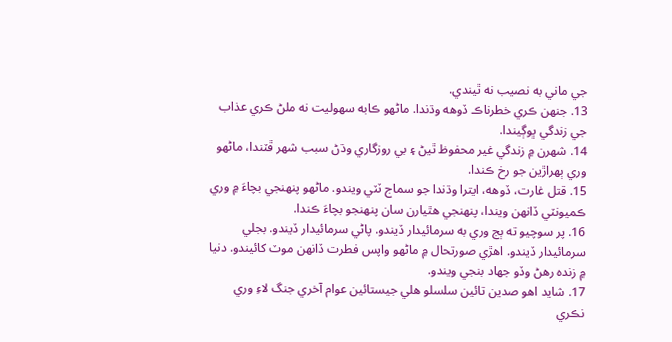جي ماني به نصيب نه ٿيندي.
13. جنهن ڪري خطرناڪ ڏوهه وڌندا. ماڻهو ڪابه سهوليت نه ملڻ ڪري عذاب جي زندگي ڀوڳيندا.
14. شهرن ۾ زندگي غير محفوظ ٿيڻ ۽ بي روزگاري وڌڻ سبب شهر ڦٽندا، ماڻهو وري ٻهراڙين جو رخ ڪندا.
15. قتل غارت، ڏوهه، ايترا وڌندا جو سماج ٽٽي ويندو. ماڻهو پنهنجي بچاءَ ۾ وري ڪميونٽي ڏانهن ويندا، پنهنجي هٿيارن سان پنهنجو بچاءَ ڪندا.
16. پر سوچيو ته ٻج وري به سرمائيدار ڏيندو. پاڻي سرمائيدار ڏيندو. بجلي سرمائيدار ڏيندو. اهڙي صورتحال ۾ ماڻهو واپس فطرت ڏانهن موٽ کائيندو. دنيا ۾ زنده رهڻ وڏو جهاد بنجي ويندو.
17. شايد اهو صدين تائين سلسلو هلي جيستائين عوام آخري جنگ لاءِ وري نڪري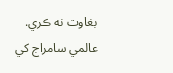بغاوت نه ڪري. عالمي سامراج کي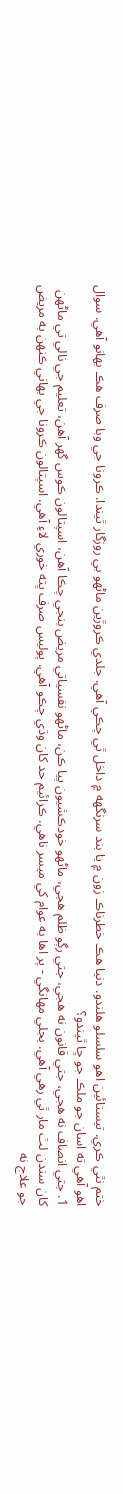ختم نٿي ڪري. تيستائين اهو سلسلو هلندو. دنيا هڪ خطرناڪ زون ۾ يا بند سرنگهه ۾ داخل ٿي چڪي آهي. جلدي ڪروڙين ماڻهو بي روزگار ٿيندا. ڪرونا جي وبا صرف هڪ بهانو آهي. سوال اهو آهي ته اسان جو ملڪ جو ڇا ٿيندو؟
1. جتي انصاف نه هجي، جتي قانون نه هجي، جتي رڳو ظلم هجي، ماڻهو خودڪشيون پيا ڪن، ماڻهو نفسياتي مريض بنجي چڪا آهن، اسپتالون ڪوس گهر آهن، تعليم جي نالي تي ماڻهن کان سندن لٽ مار ٿي رهي آهي. بجلي مهانگي - پر اها به عوام کي ميسر ناهي. ڪرائيم حد کان وڌي چڪو آهي. پوليس صرف ڀته خوري لاءِ آهي. اسپتالون ڪرونا جي بهاني ڪنهن به مريض جو علاج نه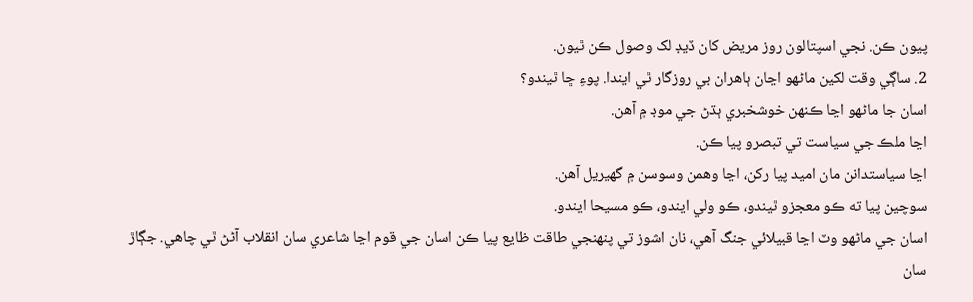پيون ڪن. نجي اسپتالون روز مريض کان ڏيڊ لک وصول ڪن ٿيون.
2. ساڳي وقت لکين ماڻهو اڃان ٻاهران بي روزگار ٿي ايندا. پوءِ ڇا ٿيندو؟
اسان جا ماڻهو اڃا ڪنهن خوشخبري ٻڌڻ جي موڊ ۾ آهن.
اڃا ملڪ جي سياست تي تبصرو پيا ڪن.
اڃا سياستدانن مان اميد پيا رکن، اڃا وهمن وسوسن ۾ گهيريل آهن.
سوچين پيا ته ڪو معجزو ٿيندو، ڪو ولي ايندو، ڪو مسيحا ايندو.
اسان جي ماڻهو وٽ اڃا قبيلائي جنگ آهي، نان اشوز تي پنهنجي طاقت ظايع پيا ڪن اسان جي قوم اڃا شاعري سان انقلاب آڻڻ ٿي چاهي. جڳاڙ سان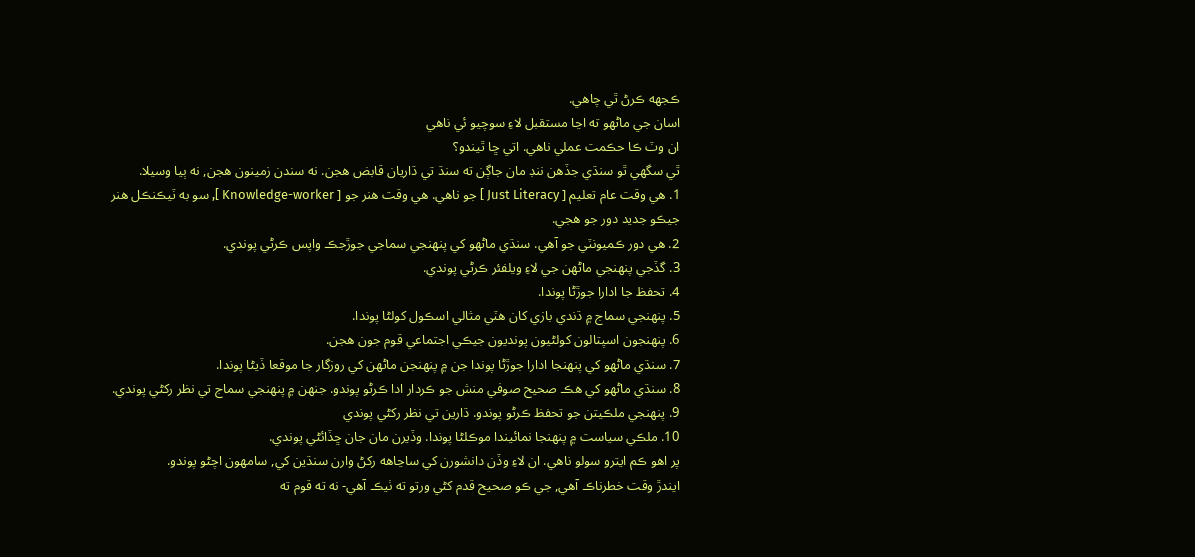ڪجهه ڪرڻ ٿي چاهي.
اسان جي ماڻهو ته اڃا مستقبل لاءِ سوچيو ئي ناهي
ان وٽ ڪا حڪمت عملي ناهي. اتي ڇا ٿيندو؟
ٿي سگهي ٿو سنڌي جڏهن ننڊ مان جاڳن ته سنڌ تي ڌاريان قابض هجن. نه سندن زمينون هجن, نه ٻيا وسيلا.
1. هي وقت عام تعليم [ Just Literacy ] جو ناهي. هي وقت هنر جو [ Knowledge-worker ], سو به ٽيڪنڪل هنر جيڪو جديد دور جو هجي.
2. هي دور ڪميونٽي جو آهي. سنڌي ماڻهو کي پنهنجي سماجي جوڙجڪ واپس ڪرڻي پوندي.
3. گڏجي پنهنجي ماڻهن جي لاءِ ويلفئر ڪرڻي پوندي.
4. تحفظ جا ادارا جوڙڻا پوندا.
5. پنهنجي سماج ۾ ڌندي بازي کان هٽي مثالي اسڪول کولڻا پوندا.
6. پنهنجون اسپتالون کولڻيون پونديون جيڪي اجتماعي قوم جون هجن.
7. سنڌي ماڻهو کي پنهنجا ادارا جوڙڻا پوندا جن ۾ پنهنجن ماڻهن کي روزگار جا موقعا ڏيڻا پوندا.
8. سنڌي ماڻهو کي هڪ صحيح صوفي منش جو ڪردار ادا ڪرڻو پوندو. جنهن ۾ پنهنجي سماج تي نظر رکڻي پوندي.
9. پنهنجي ملڪيتن جو تحفظ ڪرڻو پوندو. ڌارين تي نظر رکڻي پوندي
10. ملڪي سياست ۾ پنهنجا نمائيندا موڪلڻا پوندا. وڏيرن مان جان ڇڏائڻي پوندي.
پر اهو ڪم ايترو سولو ناهي. ان لاءِ وڏن دانشورن کي ساڃاهه رکڻ وارن سنڌين کي, سامهون اچڻو پوندو.
ايندڙ وقت خطرناڪ آهي, جي ڪو صحيح قدم کڻي ورتو ته ٺيڪ آهي- نه ته قوم ته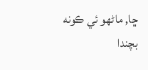ڇا, ماڻهو ئي ڪونه بچندا